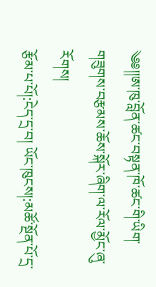༄༅།།ཨ་ཁུ་བློན་ཚང་བསྟན་ཁོ་ཚང་གི་ཡིག་གཟུགས་བརྩམས་ཆོས་སྐོར་ཞིག་ལ་རོལ་མྱོང་ཞུ་རོགས།
རྩོམ་པ་པོ།:ངེད་དྲ་བ། ཡོང་ཁུངས།:མཚོ་སྔོན་པོ་དྲ་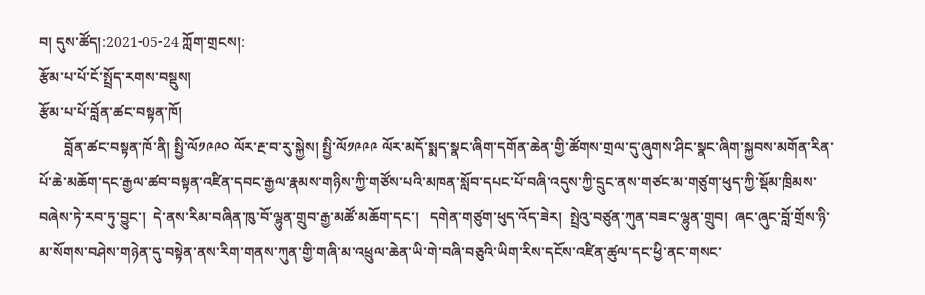བ། དུས་ཚོད།:2021-05-24 ཀློག་གྲངས།:
རྩོམ་པ་པོ་ངོ་སྤྲོད་རགས་བསྡུས།
རྩོམ་པ་པོ་བློན་ཚང་བསྟན་ཁོ།
       བློན་ཚང་བསྟན་ཁོ་ནི། སྤྱི་ལོ༡༩༩༠ ལོར་རྔ་བ་རུ་སྐྱེས། སྤྱི་ལོ༡༩༩༩ ལོར་མདོ་སྨད་སྣང་ཞིག་དགོན་ཆེན་གྱི་ཚོགས་གྲལ་དུ་ཞུགས་ཤིང་སྣང་ཞིག་སྐྱབས་མགོན་རིན་པོ་ཆེ་མཆོག་དང་རྒྱལ་ཚབ་བསྟན་འཛིན་དབང་རྒྱལ་རྣམས་གཉིས་ཀྱི་གཙོས་པའི་མཁན་སློབ་དཔང་པོ་བཞི་འདུས་ཀྱི་དྲུང་ནས་གཙང་མ་གཙུག་ཕུད་ཀྱི་སྡོམ་ཁྲིམས་བཞེས་ཏེ་རབ་ཏུ་བྱུང་།  དེ་ནས་རིམ་བཞིན་ཁུ་བོ་ལྷུན་གྲུབ་རྒྱ་མཚོ་མཆོག་དང་།   དགེན་གཙུག་ཕུད་འོད་ཟེར།  སྤྲེའུ་བཙུན་ཀུན་བཟང་ལྷུན་གྲུབ།  ཞང་ཞུང་བློ་གྲོས་ཉི་མ་སོགས་བཤེས་གཉེན་དུ་བསྟེན་ནས་རིག་གནས་ཀུན་གྱི་གཞི་མ་འཕྲུལ་ཆེན་ཡི་གེ་བཞི་བཅུའི་ཡིག་རིས་དངོས་འཛིན་ཚུལ་དང་ཕྱི་ནང་གསང་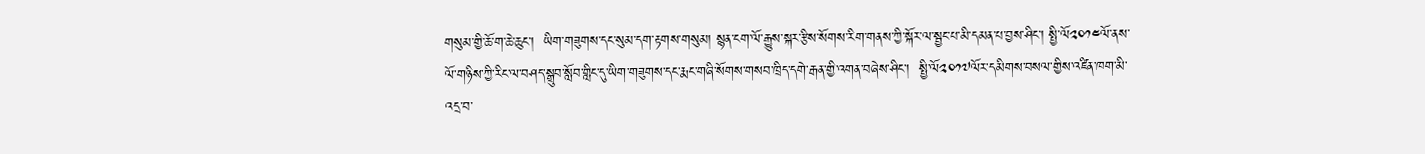གསུམ་གྱི་ཆོ་ག་ཆེ་ཆུང་།  ཡིག་གཟུགས་དང་སུམ་དག་རྟགས་གསུམ། སྙན་ངག་ལོ་རྒྱུས་སྐར་རྩིས་སོགས་རིག་གནས་ཀྱི་སྐོར་ལ་སྦྱང་པ་མི་དམན་པ་བྱས་ཤིང་། སྤྱི་ལོ༢༠༡༤ལོ་ནས་ལོ་གཉིས་ཀྱི་རིང་ལ་བཤད་སྒྲུབ་སློབ་གླིང་དུ་ཡིག་གཟུགས་དང་རྨང་གཞི་སོགས་གསབ་ཁྲིད་དགེ་རྒན་གྱི་འགན་བཞེས་ཤིང་།  སྤྱི་ལོ༢༠༡༧ལོར་དམིགས་བསལ་གྱིས་འཛིན་ཁག་མི་འདྲ་བ་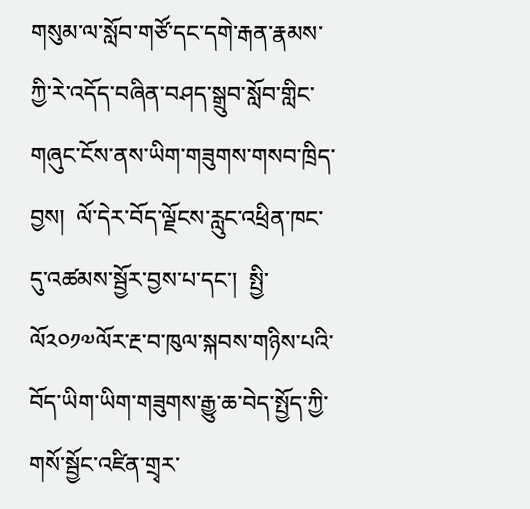གསུམ་ལ་སློབ་གཙོ་དང་དགེ་རྒན་རྣམས་ཀྱི་རེ་འདོད་བཞིན་བཤད་སྒྲུབ་སློབ་གླིང་གཞུང་ངོས་ནས་ཡིག་གཟུགས་གསབ་ཁྲིད་བྱས།  ལོ་དེར་བོད་ལྗོངས་རླུང་འཕྲིན་ཁང་དུ་འཚམས་སྦྱོར་བྱས་པ་དང་།  སྤྱི་ལོ༢༠༡༧ལོར་རྔ་བ་ཁུལ་སྐབས་གཉིས་པའི་བོད་ཡིག་ཡིག་གཟུགས་རྒྱུ་ཆ་བེད་སྤྱོད་ཀྱི་གསོ་སྦྱོང་འཛིན་གྲྭར་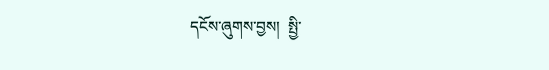དངོས་ཞུགས་བྱས།  སྤྱི་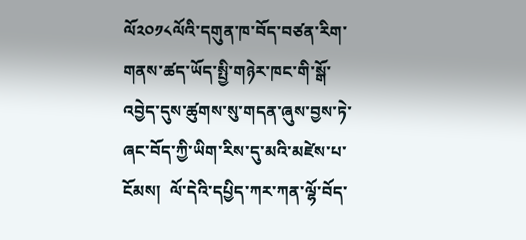ལོ༢༠༡༨ལོའི་དགུན་ཁ་བོད་བཙན་རིག་གནས་ཚད་ཡོད་སྤྱི་གཉེར་ཁང་གི་སྒོ་འབྱེད་དུས་ཚུགས་སུ་གདན་ཞུས་བྱས་ཏེ་ཞང་བོད་ཀྱི་ཡིག་རིས་དུ་མའི་མཛེས་པ་ངོམས།  ལོ་དེའི་དཔྱིད་ཀར་ཀན་ལྷོ་བོད་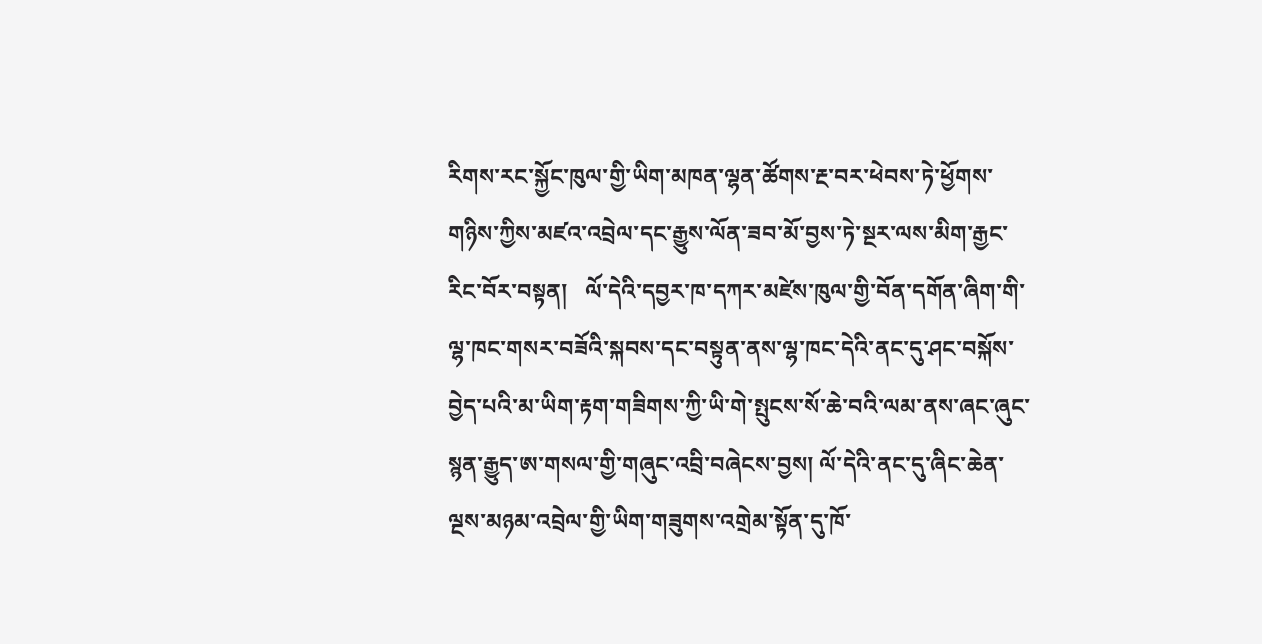རིགས་རང་སྐྱོང་ཁུལ་གྱི་ཡིག་མཁན་ལྷན་ཚོགས་རྔ་བར་ཕེབས་ཏེ་ཕྱོགས་གཉིས་ཀྱིས་མཛའ་འབྲེལ་དང་རྒྱུས་ལོན་ཟབ་མོ་བྱས་ཏེ་སྔར་ལས་མིག་རྒྱང་རིང་བོར་བསྟན།   ལོ་དེའི་དབྱར་ཁ་དཀར་མཛེས་ཁུལ་གྱི་བོན་དགོན་ཞིག་གི་ལྷ་ཁང་གསར་བཟོའི་སྐབས་དང་བསྟུན་ནས་ལྷ་ཁང་དེའི་ནང་དུ་ཤང་བསྐོས་བྱེད་པའི་མ་ཡིག་རྟག་གཟིགས་ཀྱི་ཡི་གེ་སྤུངས་སོ་ཆེ་བའི་ལམ་ནས་ཞང་ཞུང་སྙན་རྒྱུད་ཨ་གསལ་གྱི་གཞུང་འབྲི་བཞེངས་བྱས། ལོ་དེའི་ནང་དུ་ཞིང་ཆེན་ལྔས་མཉམ་འབྲེལ་གྱི་ཡིག་གཟུགས་འགྲེམ་སྟོན་དུ་ཁོ་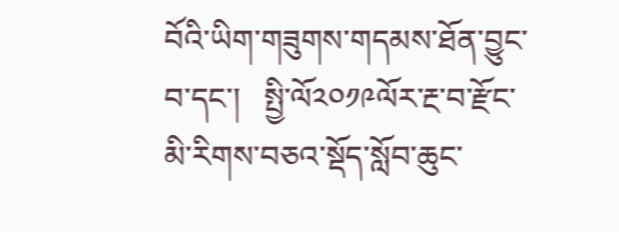བོའི་ཡིག་གཟུགས་གདམས་ཐོན་བྱུང་བ་དང་།   སྤྱི་ལོ༢༠༡༩ལོར་རྔ་བ་རྫོང་མི་རིགས་བཅའ་སྡོད་སློབ་ཆུང་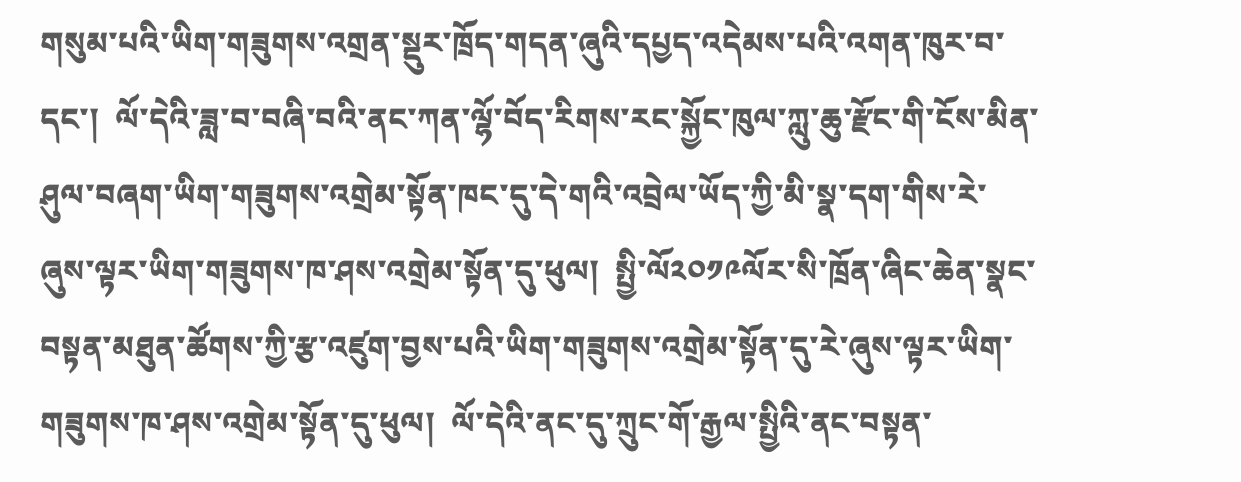གསུམ་པའི་ཡིག་གཟུགས་འགྲན་སྡུར་ཁྲོད་གདན་ཞུའི་དཔྱད་འདེམས་པའི་འགན་ཁུར་བ་དང་།  ལོ་དེའི་ཟླ་བ་བཞི་བའི་ནང་ཀན་ལྷོ་བོད་རིགས་རང་སྐྱོང་ཁུལ་ཀླུ་ཆུ་རྫོང་གི་ངོས་མིན་ཤུལ་བཞག་ཡིག་གཟུགས་འགྲེམ་སྟོན་ཁང་དུ་དེ་གའི་འབྲེལ་ཡོད་ཀྱི་མི་སྣ་དག་གིས་རེ་ཞུས་ལྟར་ཡིག་གཟུགས་ཁ་ཤས་འགྲེམ་སྟོན་དུ་ཕུལ།  སྤྱི་ལོ༢༠༡༩ལོར་སི་ཁྲོན་ཞིང་ཆེན་སྣང་བསྟན་མཐུན་ཚོགས་ཀྱི་རྩ་འཛུག་བྱས་པའི་ཡིག་གཟུགས་འགྲེམ་སྟོན་དུ་རེ་ཞུས་ལྟར་ཡིག་གཟུགས་ཁ་ཤས་འགྲེམ་སྟོན་དུ་ཕུལ།  ལོ་དེའི་ནང་དུ་ཀྲུང་གོ་རྒྱལ་སྤྱིའི་ནང་བསྟན་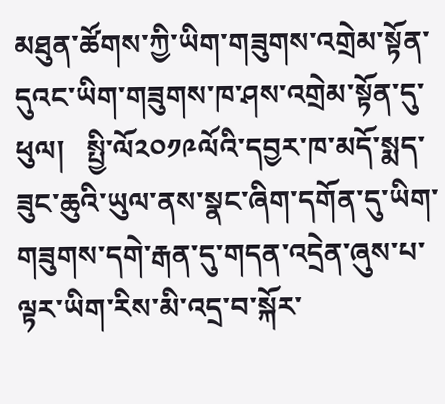མཐུན་ཚོགས་ཀྱི་ཡིག་གཟུགས་འགྲེམ་སྟོན་དུའང་ཡིག་གཟུགས་ཁ་ཤས་འགྲེམ་སྟོན་དུ་ཕུལ།   སྤྱི་ལོ༢༠༡༩ལོའི་དབྱར་ཁ་མདོ་སྨད་ཟུང་ཆུའི་ཡུལ་ནས་སྣང་ཞིག་དགོན་དུ་ཡིག་གཟུགས་དགེ་རྒན་དུ་གདན་འདྲེན་ཞུས་པ་ལྟར་ཡིག་རིས་མི་འདྲ་བ་སྐོར་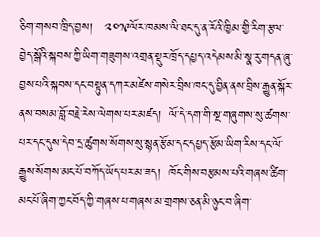ཅིག་གསབ་ཁྲིད་བྱས།   ༢༠༡༩ལོར་ཁམས་ལི་ཐང་དུ་ན་རོའི་ཁྱིམ་གྱི་རིག་རྩལ་བྱེད་སྒོའི་སྐབས་ཀྱི་ཡིག་གཟུགས་འགྲན་སྡུར་ཁྲོད་དཔྱད་འདེམས་མི་སྣ་རུ་གདན་ཞུ་བྱས་པའི་སྐབས་དང་བསྟུན་དཀར་མཛེས་གསེར་བྲིས་ཁང་དུ་བྱིན་ནས་བྲིས་རྒྱུན་སྐོར་ནས་བསམ་བློ་བརྗེ་རེས་ལེགས་པར་མཛད།  ལོ་དེ་དག་གི་སྔ་གཞུགས་སུ་ཚགས་པར་དང་དུས་དེབ་དྲ་ཚུགས་སོགས་སུ་སྙན་རྩོམ་དང་དཔྱད་རྩོམ་ཡིག་རིས་དང་ལོ་རྒྱུས་སོགས་མང་པོ་བཀོད་ཡོད་པར་མ་ཟད།  ཁོང་གིས་བརྩམས་པའི་གཞས་ཚིག་མང་པོ་ཞིག་ཀྱང་བོད་ཀྱི་གཞས་པ་གཞས་མ་གྲགས་ཅན་མི་ཉུང་བ་ཞིག་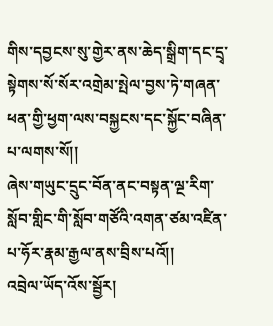གིས་དབྱངས་སུ་གྱེར་ནས་ཆེད་སྒྲིག་དང་དྲྭ་སྟེགས་སོ་སོར་འགྲེམ་སྤེལ་བྱས་ཏེ་གཞན་ཕན་གྱི་ཕྱག་ལས་བསྐྱངས་དང་སྐྱོང་བཞིན་པ་ལགས་སོ།།
ཞེས་གཡུང་དྲུང་བོན་ནང་བསྟན་ལྔ་རིག་སློབ་གླིང་གི་སློབ་གཙོའི་འགན་ཙམ་འཛིན་པ་ཧོར་རྣམ་རྒྱལ་ནས་བྲིས་པའོ།།
འབྲེལ་ཡོད་འོས་སྦྱོར།